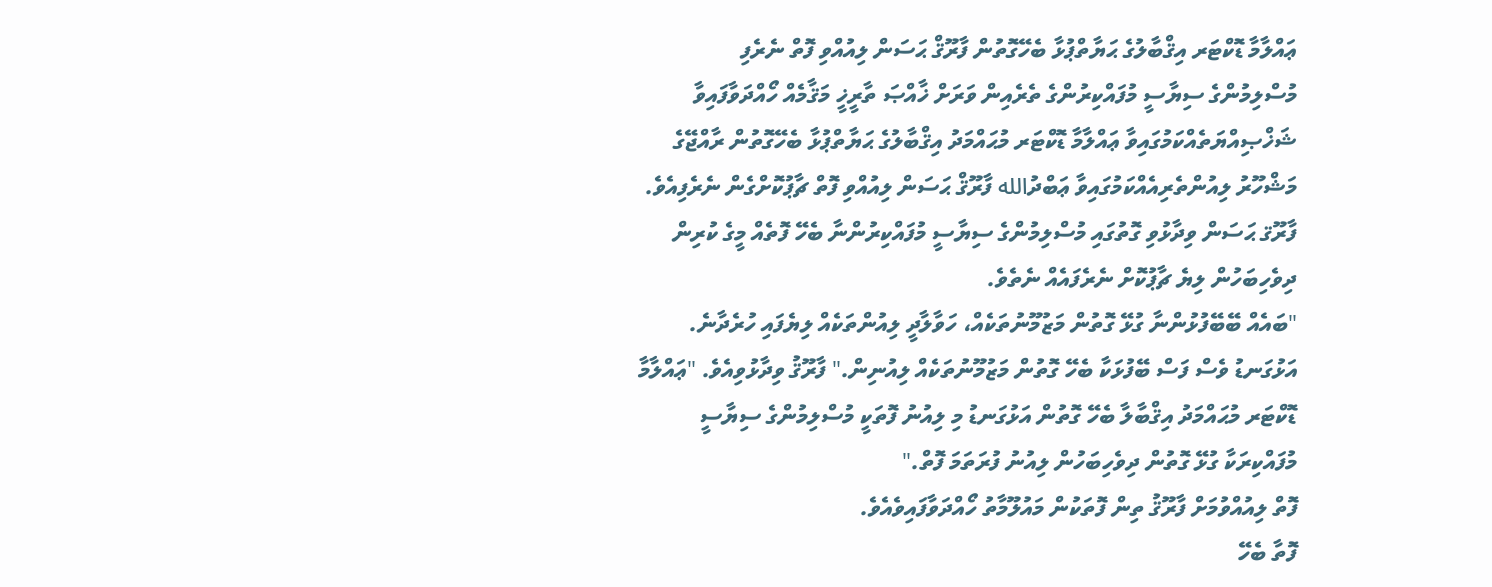ޢައްލާމާ ޑޮކްޓަރ އިޤްބާލުގެ ޙަޔާތްޕުޅާ ބެހޭގޮތުން ފާރޫޤް ޙަސަން ލިއުއްވި ފޮތް ނެރެފި
މުސްލިމުންގެ ސިޔާސީ މުފައްކިރުންގެ ތެރެއިން ވަރަށް ޚާއްޞަ ތާރީޚީ މަޤާމެއް ހޯއްދަވާފައިވާ ޝަޚްޞިއްޔަތެއްކަމުގައިވާ ޢައްލާމާ ޑޮކްޓަރ މުޙައްމަދު އިޤްބާލުގެ ޙަޔާތްޕުޅާ ބެހޭގޮތުން ރާއްޖޭގެ މަޝްހޫރު ލިއުންތެރިއެއްކަމުގައިވާ ޢަބްދުالله ފާރޫޤް ޙަސަން ލިއުއްވި ފޮތް ޗާޕުކޮށްގެން ނެރެފިއެވެ.
ފާރޫޤ ޙަސަން ވިދާޅުވި ގޮތުގައި މުސްލިމުންގެ ސިޔާސީ މުފައްކިރުންނާ ބެހޭ ފޮތެއް މީގެ ކުރިން ދިވެހިބަހުން ލިޔެ ޗާޕުކޮށް ނެރެފައެއް ނެތެވެ.
"ބައެއް ބޭބޭފުޅުންނާ ގުޅޭ ގޮތުން މަޒުމޫނުތަކެއް، ހަވާލާދީ ލިއުންތަކެއް ލިޔެފައި ހުރެދާނެ. އަޅުގަނޑު ވެސް ފަސް ބޭފުޅަކާ ބެހޭ ގޮތުން މަޒުމޫނުތަކެއް ލިއުނިން." ފާރޫޤު ވިދާޅުވިއެވެ. "ޢައްލާމާ ޑޮކްޓަރ މުޙައްމަދު އިޤްބާލާ ބެހޭ ގޮތުން އަޅުގަނޑު މި ލިއުނު ފޮތަކީ މުސްލިމުންގެ ސިޔާސީ މުފައްކިރަކާ ގުޅޭ ގޮތުން ދިވެހިބަހުން ލިއުނު ފުރަތަމަ ފޮތް."
ފޮތް ލިއުއްވުމަށް ފާރޫޤު ތިން ފޮތަކުން މައުލޫމާތު ހޯއްދަވާފައިވެއެވެ.
ފޮތާ ބެހޭ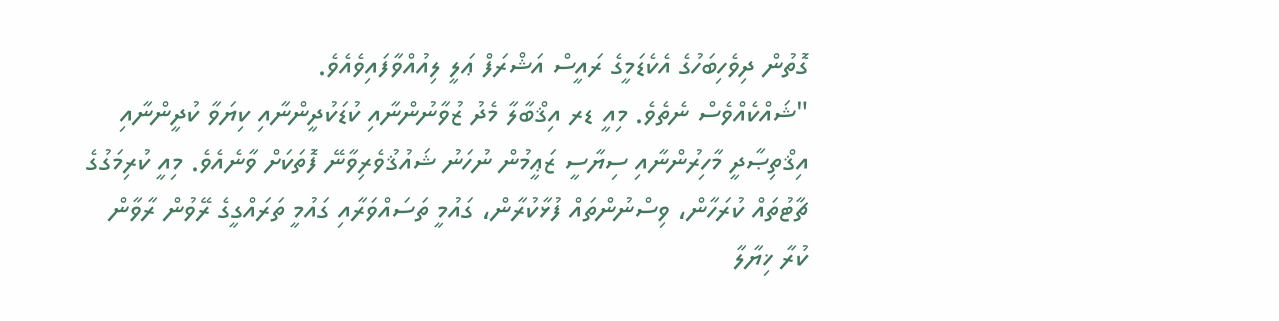ގޮތުން ދިވެހިބަހުގެ އެކެޑަމީގެ ރައީސް އަޝްރަފް ޢަލީ ލިއުއްވާފައިވެއެވެ.
"ޝައްކެއްވެސް ނެތެވެ. މިއީ ޑރ އިޤްބާލާ މެދު ޒުވާނުންނާއި ކުޑަކުދީންނާއި ކިޔަވާ ކުދީންނާއި އިޤްތިޞާދީ މާހިރުންނާއި ސިޔާސީ ޒަޢީމުން ނުހަނު ޝައުޤުވެރިވާނޭ ފޮތަކަށް ވާނެއެވެ. މިއީ ކުރިމަގުގެ ޗާޓުތައް ކުރަހާން، ވިސްނުންތައް ފުޅާކުރާން، ގައުމީ ތަސައްވަރާއި ގައުމީ ތަރައްގީގެ ރޭވުން ރާވާން ކުރާ ޚިޔާލާ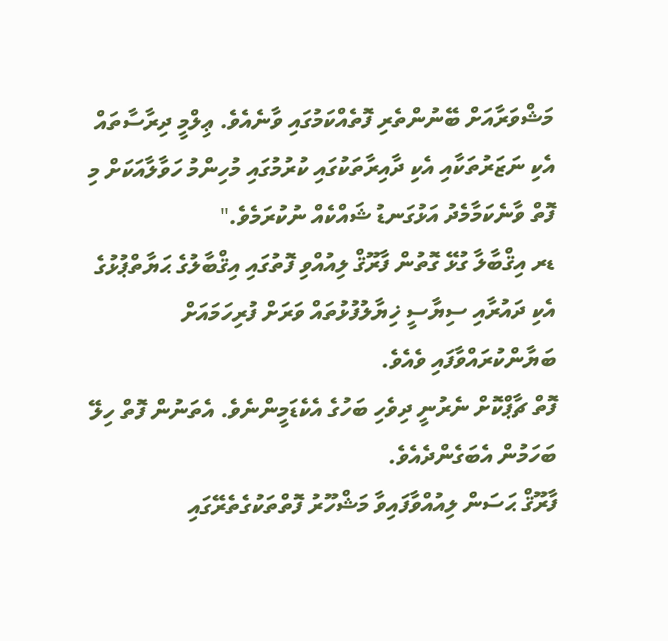މަޝްވަރާއަށް ބޭނުންތެރި ފޮތެއްކަމުގައި ވާނެއެވެ. ޢިލްމީ ދިރާސާތައް އެކި ނަޒަރުތަކާއި އެކި ދާއިރާތަކުގައި ކުރުމުގައި މުހިންމު ހަވާލާއަކަށް މި ފޮތް ވާނެކަމާމެދު އަޅުގަނޑު ޝައްކެއް ނުކުރަމެވެ."
ޑރ އިޤްބާލާ ގުޅޭ ގޮތުން ފާރޫޤް ލިއުއްވި ފޮތުގައި އިޤްބާލުގެ ޙަޔާތްޕުޅުގެ އެކި ދައުރާއި ސިޔާސީ ޚިޔާލުފުޅުތައް ވަރަށް ފުރިހަމައަށް ބަޔާންކުރައްވާފައި ވެއެވެ.
ފޮތް ޗާޕްކޮށް ނެރުނީ ދިވެހި ބަހުގެ އެކެޑަމީންނެވެ. އެތަނުން ފޮތް ހިލޭ ބަހަމުން އެބަގެންދެއެވެ.
ފާރޫޤް ޙަސަން ލިއުއްވާފައިވާ މަޝްހޫރު ފޮތްތަކުގެތެރޭގައި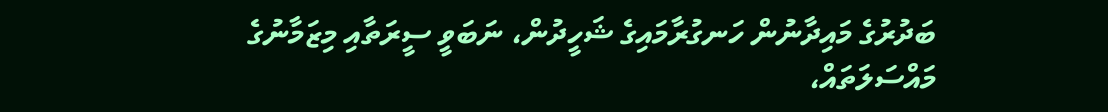ބަދުރުގެ މައިދާނުން ހަނގުރާމައިގެ ޝަހީދުން، ނަބަވީ ސީރަތާއި މިޒަމާނުގެ މައްސަލަތައް،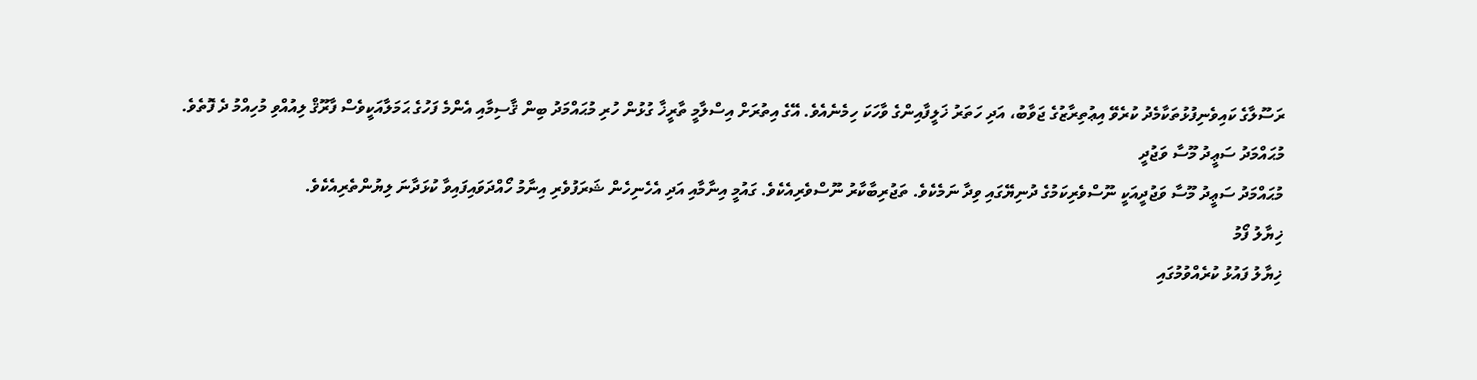ރަސޫލާގެ ކައިވެނިފުޅުތަކާމެދު ކުރެވޭ އިޢުތިރާޒުގެ ޖަވާބު، އަދި ހަތަރު ޚަލީފާއިންގެ ވާހަކަ ހިމެނެއެވެ. އޭގެ އިތުރަށް އިސްލާމީ ތާރީޚާ ގުޅުން ހުރި މުޙައްމަދު ބިން ޤާސިމާއި އެންމެ ފަހުގެ ޙަމަލާއަކީވެސް ފާރޫޤް ލިއުއްވި މުހިއްމު ދެ ފޮތެވެ.
މުޙައްމަދު ސަޢީދު މޫސާ ވަޖުދީ
މުޙައްމަދު ސަޢީދު މޫސާ ވަޖުދީއަކީ ނޫސްވެރިކަމުގެ ދުނިޔޭގައި ވިދާ ނަމެކެވެ. ތަޖުރިބާކާރު ނޫސްވެރިއެކެވެ. ގައުމީ އިނާމާއި އަދި އެހެނިހެން ޝަރަފުވެރި އިނާމު ހޯއްދަވައިފައިވާ ކުޅަދާނަ ލިޔުންތެރިއެކެވެ.
ޚިޔާލު ފޯމު
ޚިޔާލު ފައުޅު ކުރެއްވުމުގައި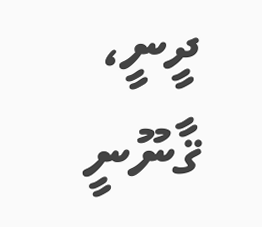ދީނީ، ޤާނޫނީ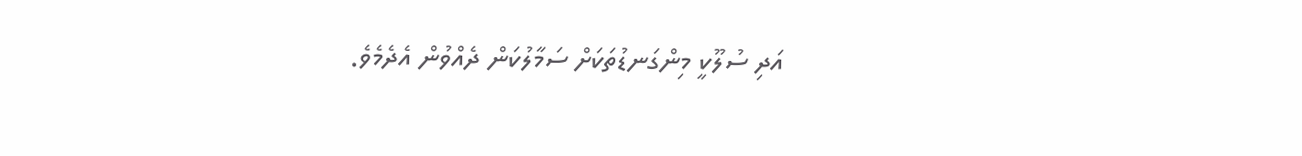އަދި ސުލޫކީ މިންގަނޑުތަކަށް ސަމާލުކަން ދެއްވުން އެދެމެވެ.